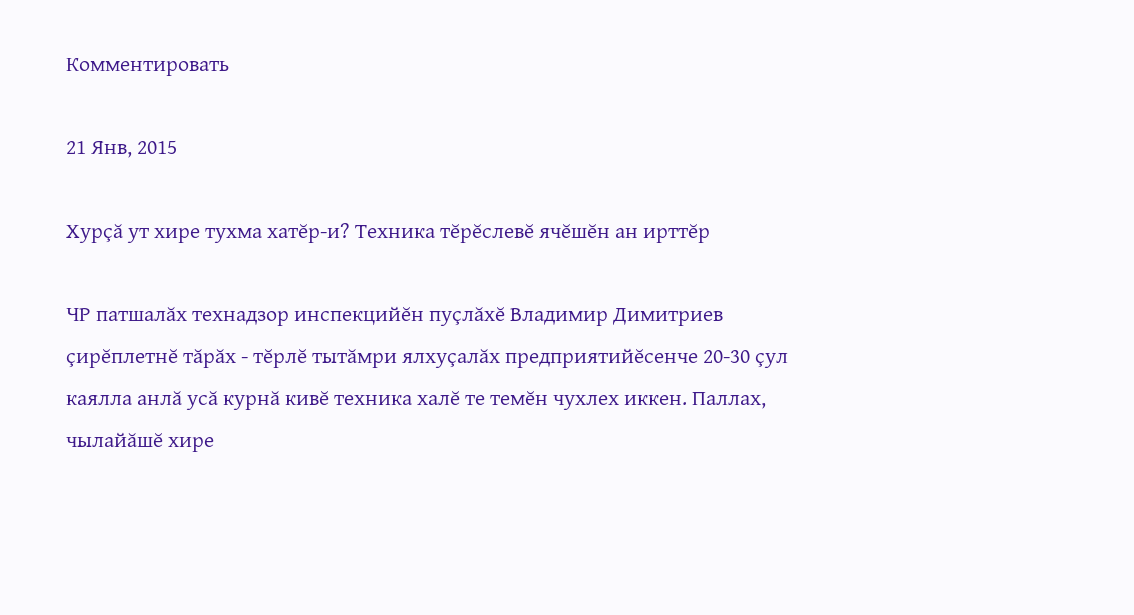Комментировать

21 Янв, 2015

Хурçă ут хире тухма хатĕр-и? Техника тĕрĕслевĕ ячĕшĕн ан ирттĕр

ЧР патшалăх технадзор инспекцийĕн пуçлăхĕ Владимир Димитриев çирĕплетнĕ тăрăх - тĕрлĕ тытăмри ялхуçалăх предприятийĕсенче 20-30 çул каялла анлă усă курнă кивĕ техника халĕ те темĕн чухлех иккен. Паллах, чылайăшĕ хире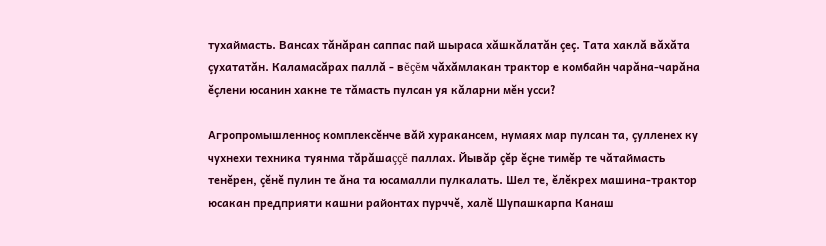тухаймасть. Вансах тăнăран саппас пай шыраса хăшкăлатăн çеç. Тата хаклă вăхăта çухататăн. Каламасăрах паллă - вĕçĕм чăхăмлакан трактор е комбайн чарăна-чарăна ĕçлени юсанин хакне те тăмасть пулсан уя кăларни мĕн усси?

Агропромышленноç комплексĕнче вăй хуракансем, нумаях мар пулсан та, çулленех ку чухнехи техника туянма тăрăшаççĕ паллах. Йывăр çĕр ĕçне тимĕр те чăтаймасть тенĕрен, çĕнĕ пулин те ăна та юсамалли пулкалать. Шел те, ĕлĕкрех машина-трактор юсакан предприяти кашни районтах пурччĕ, халĕ Шупашкарпа Канаш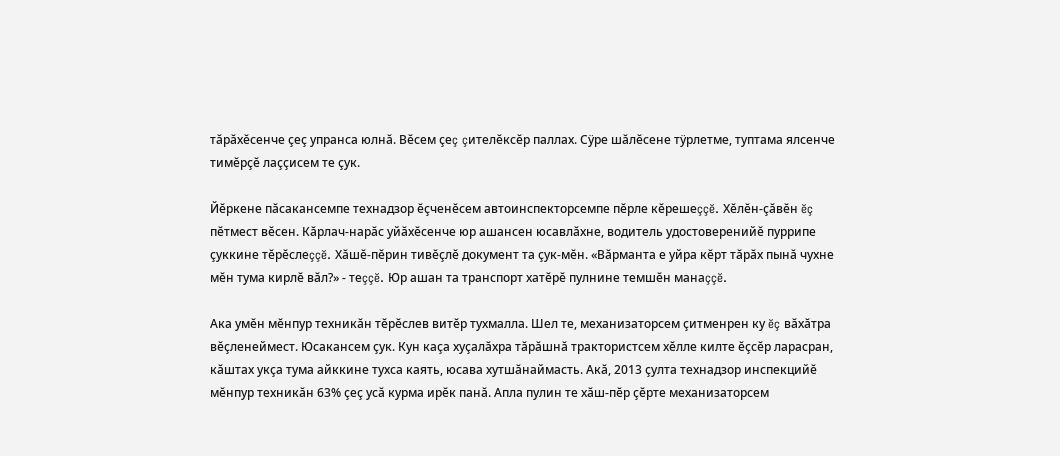тăрăхĕсенче çеç упранса юлнă. Вĕсем çеç çителĕксĕр паллах. Сÿре шăлĕсене тÿрлетме, туптама ялсенче тимĕрçĕ лаççисем те çук.

Йĕркене пăсакансемпе технадзор ĕçченĕсем автоинспекторсемпе пĕрле кĕрешеççĕ. Хĕлĕн-çăвĕн ĕç пĕтмест вĕсен. Кăрлач-нарăс уйăхĕсенче юр ашансен юсавлăхне, водитель удостоверенийĕ пуррипе çуккине тĕрĕслеççĕ. Хăшĕ-пĕрин тивĕçлĕ документ та çук-мĕн. «Вăрманта е уйра кĕрт тăрăх пынă чухне мĕн тума кирлĕ вăл?» - теççĕ. Юр ашан та транспорт хатĕрĕ пулнине темшĕн манаççĕ.

Ака умĕн мĕнпур техникăн тĕрĕслев витĕр тухмалла. Шел те, механизаторсем çитменрен ку ĕç вăхăтра вĕçленеймест. Юсакансем çук. Кун каçа хуçалăхра тăрăшнă трактористсем хĕлле килте ĕçсĕр ларасран, кăштах укçа тума айккине тухса каять, юсава хутшăнаймасть. Акă, 2013 çулта технадзор инспекцийĕ мĕнпур техникăн 63% çеç усă курма ирĕк панă. Апла пулин те хăш-пĕр çĕрте механизаторсем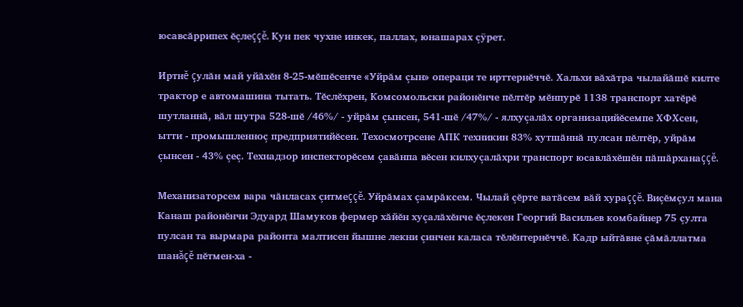юсавсăррипех ĕçлеççĕ. Кун пек чухне инкек, паллах, юнашарах çÿрет.

Иртнĕ çулăн май уйăхĕн 8-25-мĕшĕсенче «Уйрăм çын» операци те ирттернĕччĕ. Хальхи вăхăтра чылайăшĕ килте трактор е автомашина тытать. Тĕслĕхрен, Комсомольски районĕнче пĕлтĕр мĕнпурĕ 1138 транспорт хатĕрĕ шутланнă, вăл шутра 528-шĕ /46%/ - уйрăм çынсен, 541-шĕ /47%/ - ялхуçалăх организацийĕсемпе ХФХсен, ытти - промышленноç предприятийĕсен. Техосмотрсене АПК техникин 83% хутшăннă пулсан пĕлтĕр, уйрăм çынсен - 43% çеç. Технадзор инспекторĕсем çавăнпа вĕсен килхуçалăхри транспорт юсавлăхĕшĕн пăшăрханаççĕ.

Механизаторсем вара чăнласах çитмеççĕ. Уйрăмах çамрăксем. Чылай çĕрте ватăсем вăй хураççĕ. Виçĕмçул мана Канаш районĕнчи Эдуард Шамуков фермер хăйĕн хуçалăхĕнче ĕçлекен Георгий Васильев комбайнер 75 çулта пулсан та вырмара районта малтисен йышне лекни çинчен каласа тĕлĕнтернĕччĕ. Кадр ыйтăвне çăмăллатма шанăçĕ пĕтмен-ха -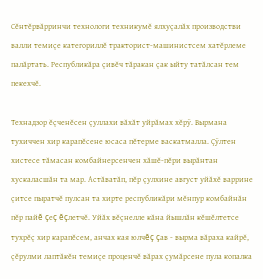Сĕнтĕрвăрринчи технологи техникумĕ ялхуçалăх производстви валли темиçе категориллĕ тракторист-машинистсем хатĕрлеме палăртать. Республикăра çивĕч тăракан çак ыйту татăлсан тем пекехчĕ.

Технадзор ĕçченĕсен çуллахи вăхăт уйрăмах хĕрÿ. Вырмана тухиччен хир карапĕсене юсаса пĕтерме васкатмалла. Çÿлтен хистесе тăмасан комбайнерсенчен хăшĕ-пĕри вырăнтан хускаласшăн та мар. Астăватăп, пĕр çулхине август уйăхĕ варрине çитсе пыратчĕ пулсан та хирте республикăри мĕнпур комбайнăн пĕр пайĕ çеç ĕçлетчĕ. Уйăх вĕçнелле кăна йышлăн кĕшĕлтетсе тухрĕç хир карапĕсем, анчах кая юлчĕç çав - вырма вăраха кайрĕ, çĕрулми лаптăкĕн темиçе проценчĕ вăрах çумăрсене пула копалка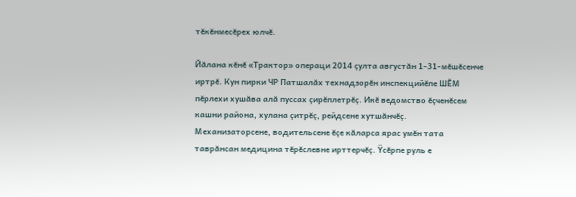тĕкĕнмесĕрех юлчĕ.

Йăлана кĕнĕ «Трактор» операци 2014 çулта августăн 1-31-мĕшĕсенче иртрĕ. Кун пирки ЧР Патшалăх технадзорĕн инспекцийĕпе ШĔМ пĕрлехи хушăва алă пуссах çирĕплетрĕç. Икĕ ведомство ĕçченĕсем кашни района, хулана çитрĕç, рейдсене хутшăнчĕç. Механизаторсене, водительсене ĕçе кăларса ярас умĕн тата таврăнсан медицина тĕрĕслевне ирттерчĕç. Ÿсĕрпе руль е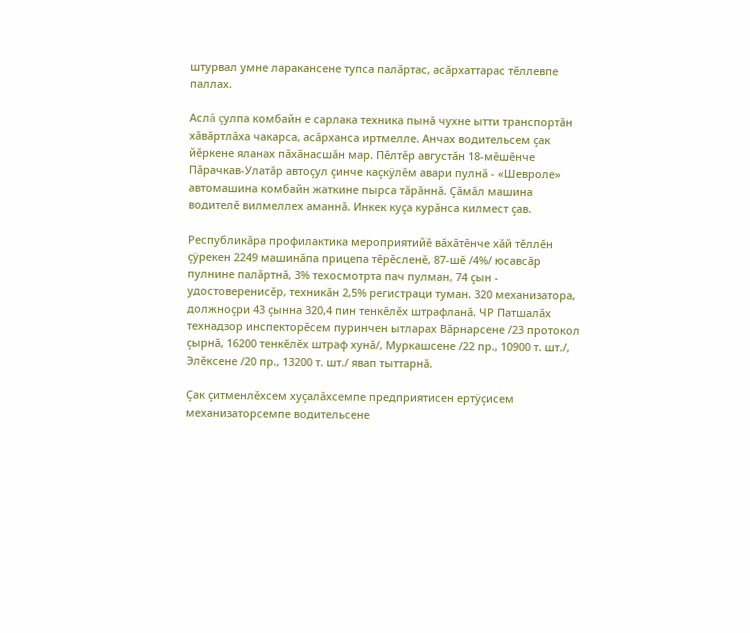штурвал умне ларакансене тупса палăртас, асăрхаттарас тĕллевпе паллах.

Аслă çулпа комбайн е сарлака техника пынă чухне ытти транспортăн хăвăртлăха чакарса, асăрханса иртмелле. Анчах водительсем çак йĕркене яланах пăхăнасшăн мар. Пĕлтĕр августăн 18-мĕшĕнче Пăрачкав-Улатăр автоçул çинче каçкÿлĕм авари пулнă - «Шевроле» автомашина комбайн жаткине пырса тăрăннă. Çăмăл машина водителĕ вилмеллех аманнă. Инкек куçа курăнса килмест çав.

Республикăра профилактика мероприятийĕ вăхăтĕнче хăй тĕллĕн çÿрекен 2249 машинăпа прицепа тĕрĕсленĕ, 87-шĕ /4%/ юсавсăр пулнине палăртнă, 3% техосмотрта пач пулман, 74 çын - удостоверенисĕр, техникăн 2,5% регистраци туман. 320 механизатора, должноçри 43 çынна 320,4 пин тенкĕлĕх штрафланă. ЧР Патшалăх технадзор инспекторĕсем пуринчен ытларах Вăрнарсене /23 протокол çырнă, 16200 тенкĕлĕх штраф хунă/, Муркашсене /22 пр., 10900 т. шт./, Элĕксене /20 пр., 13200 т. шт./ явап тыттарнă.

Çак çитменлĕхсем хуçалăхсемпе предприятисен ертÿçисем механизаторсемпе водительсене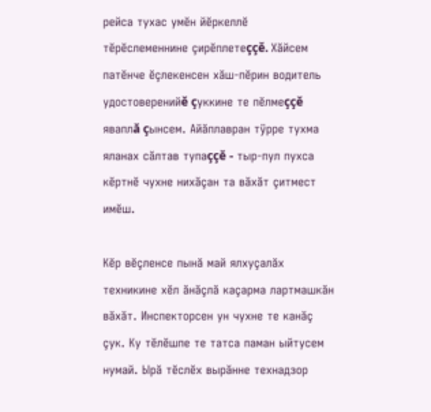рейса тухас умĕн йĕркеллĕ тĕрĕслеменнине çирĕплетеççĕ. Хăйсем патĕнче ĕçлекенсен хăш-пĕрин водитель удостоверенийĕ çуккине те пĕлмеççĕ яваплă çынсем. Айăплавран тÿрре тухма яланах сăлтав тупаççĕ - тыр-пул пухса кĕртнĕ чухне нихăçан та вăхăт çитмест имĕш.

Кĕр вĕçленсе пынă май ялхуçалăх техникине хĕл ăнăçлă каçарма лартмашкăн вăхăт. Инспекторсен ун чухне те канăç çук. Ку тĕлĕшпе те татса паман ыйтусем нумай. Ырă тĕслĕх вырăнне технадзор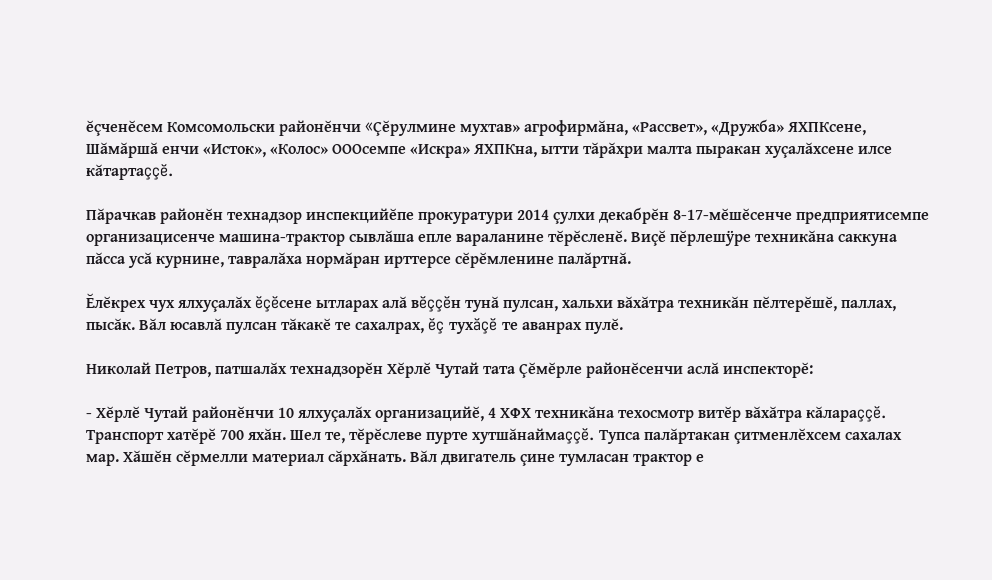ĕçченĕсем Комсомольски районĕнчи «Çĕрулмине мухтав» агрофирмăна, «Рассвет», «Дружба» ЯХПКсене, Шăмăршă енчи «Исток», «Колос» ОООсемпе «Искра» ЯХПКна, ытти тăрăхри малта пыракан хуçалăхсене илсе кăтартаççĕ.

Пăрачкав районĕн технадзор инспекцийĕпе прокуратури 2014 çулхи декабрĕн 8-17-мĕшĕсенче предприятисемпе организацисенче машина-трактор сывлăша епле вараланине тĕрĕсленĕ. Виçĕ пĕрлешÿре техникăна саккуна пăсса усă курнине, тавралăха нормăран ирттерсе сĕрĕмленине палăртнă.

Ĕлĕкрех чух ялхуçалăх ĕçĕсене ытларах алă вĕççĕн тунă пулсан, хальхи вăхăтра техникăн пĕлтерĕшĕ, паллах, пысăк. Вăл юсавлă пулсан тăкакĕ те сахалрах, ĕç тухăçĕ те аванрах пулĕ.

Николай Петров, патшалăх технадзорĕн Хĕрлĕ Чутай тата Çĕмĕрле районĕсенчи аслă инспекторĕ:

- Хĕрлĕ Чутай районĕнчи 10 ялхуçалăх организацийĕ, 4 ХФХ техникăна техосмотр витĕр вăхăтра кăлараççĕ. Транспорт хатĕрĕ 700 яхăн. Шел те, тĕрĕслеве пурте хутшăнаймаççĕ. Тупса палăртакан çитменлĕхсем сахалах мар. Хăшĕн сĕрмелли материал сăрхăнать. Вăл двигатель çине тумласан трактор е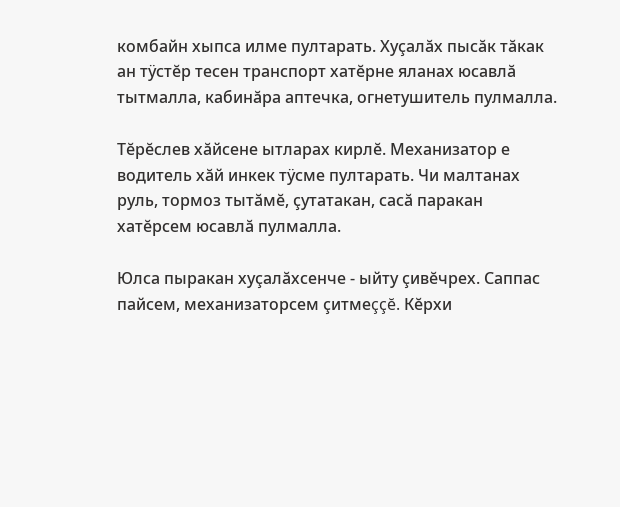комбайн хыпса илме пултарать. Хуçалăх пысăк тăкак ан тÿстĕр тесен транспорт хатĕрне яланах юсавлă тытмалла, кабинăра аптечка, огнетушитель пулмалла.

Тĕрĕслев хăйсене ытларах кирлĕ. Механизатор е водитель хăй инкек тÿсме пултарать. Чи малтанах руль, тормоз тытăмĕ, çутатакан, сасă паракан хатĕрсем юсавлă пулмалла.

Юлса пыракан хуçалăхсенче - ыйту çивĕчрех. Саппас пайсем, механизаторсем çитмеççĕ. Кĕрхи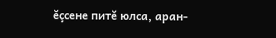ĕçсене питĕ юлса, аран-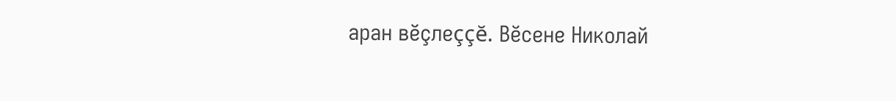аран вĕçлеççĕ. Вĕсене Николай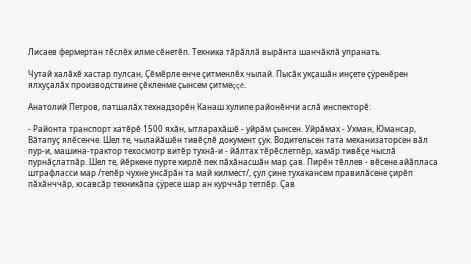Лисаев фермертан тĕслĕх илме сĕнетĕп. Техника тăрăллă вырăнта шанчăклă упранать.

Чутай халăхĕ хастар пулсан, Çĕмĕрле енче çитменлĕх чылай. Пысăк укçашăн инçете çÿренĕрен ялхуçалăх производствине çĕкленме çынсем çитмеççĕ.

Анатолий Петров, патшалăх технадзорĕн Канаш хулипе районĕнчи аслă инспекторĕ:

- Районта транспорт хатĕрĕ 1500 яхăн, ытларахăшĕ - уйрăм çынсен. Уйрăмах - Ухман, Юмансар, Вăтапуç ялĕсенче. Шел те, чылайăшĕн тивĕçлĕ документ çук. Водительсен тата механизаторсен вăл пур-и, машина-трактор техосмотр витĕр тухнă-и - йăлтах тĕрĕслетпĕр, хамăр тивĕçе чыслă пурнăçлатпăр. Шел те, йĕркене пурте кирлĕ пек пăхăнасшăн мар çав. Пирĕн тĕллев - вĕсене айăпласа штрафласси мар /тепĕр чухне унсăрăн та май килмест/, çул çине тухакансем правилăсене çирĕп пăхăнччăр, юсавсăр техникăпа çÿресе шар ан курччăр тетпĕр. Çав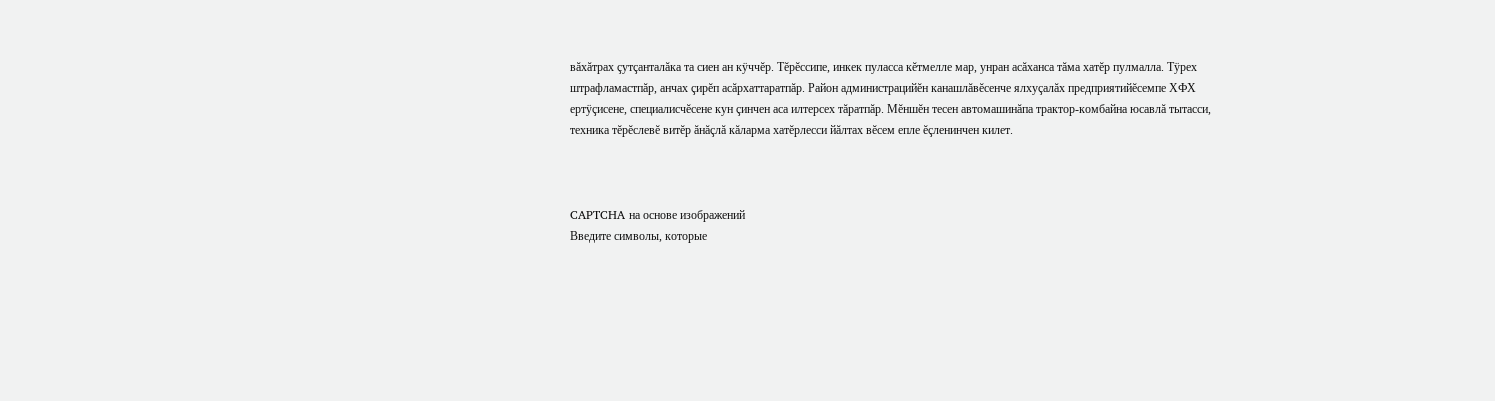вăхăтрах çутçанталăка та сиен ан кÿччĕр. Тĕрĕссипе, инкек пуласса кĕтмелле мар, унран асăханса тăма хатĕр пулмалла. Тÿрех штрафламастпăр, анчах çирĕп асăрхаттаратпăр. Район администрацийĕн канашлăвĕсенче ялхуçалăх предприятийĕсемпе ХФХ ертÿçисене, специалисчĕсене кун çинчен аса илтерсех тăратпăр. Мĕншĕн тесен автомашинăпа трактор-комбайна юсавлă тытасси, техника тĕрĕслевĕ витĕр ăнăçлă кăларма хатĕрлесси йăлтах вĕсем епле ĕçленинчен килет.



CAPTCHA на основе изображений
Введите символы, которые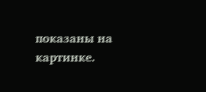показаны на картинке.